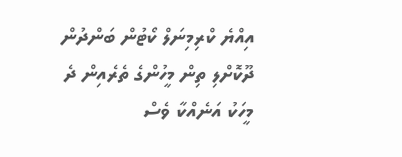އިއްޔެ ކްރިމިނަލް ކޯޓުން ބަންދުން ދޫކޮށްލި ތިން މީހުންގެ ތެރެއިން ދެ މީހަކު އަނެއްކާ ވެސް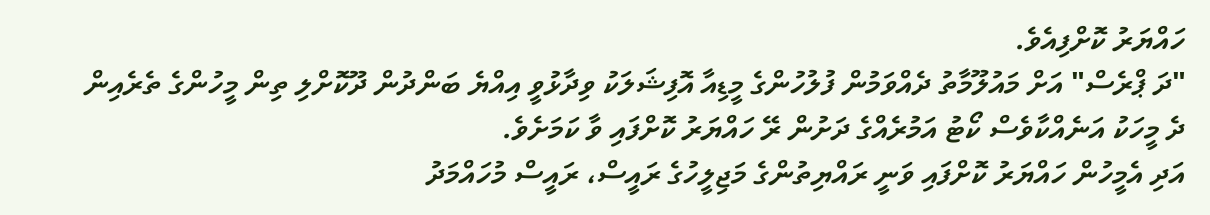ހައްޔަރު ކޮށްފިއެވެ.
"ދަ ޕްރެސް" އަށް މައުލޫމާތު ދެއްވަމުން ފުލުހުންގެ މީޑިއާ އޮފިޝަލަކު ވިދާޅުވީ އިއްޔެ ބަންދުން ދޫކޮށްލި ތިން މީހުންގެ ތެރެއިން ދެ މީހަކު އަނެއްކާވެސް ކޯޓު އަމުރެއްގެ ދަށުން ރޭ ހައްޔަރު ކޮށްފައި ވާ ކަމަށެވެ.
އަދި އެމީހުން ހައްޔަރު ކޮށްފައި ވަނީ ރައްޔިތުންގެ މަޖިލީހުގެ ރައީސް، ރައީސް މުހައްމަދު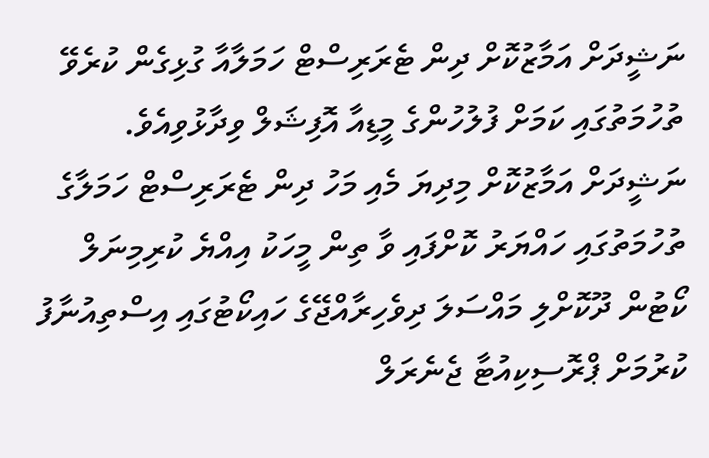ނަޝީދަށް އަމާޒުކޮށް ދިން ޓެރަރިސްޓް ހަމަލާއާ ގުޅިގެން ކުރެވޭ ތުހުމަތުގައި ކަމަށް ފުލުހުންގެ މީޑިއާ އޮފިޝަލް ވިދާޅުވިއެވެ.
ނަޝީދަށް އަމާޒުކޮށް މިދިޔަ މެއި މަހު ދިން ޓެރަރިސްޓް ހަމަލާގެ ތުހުމަތުގައި ހައްޔަރު ކޮށްފައި ވާ ތިން މީހަކު އިއްޔެ ކުރިމިނަލް ކޯޓުން ދޫކޮށްލި މައްސަލަ ދިވެހިރާއްޖޭގެ ހައިކޯޓުގައި އިސްތިއުނާފު ކުރުމަށް ޕްރޮސިކިއުޓާ ޖެނެރަލް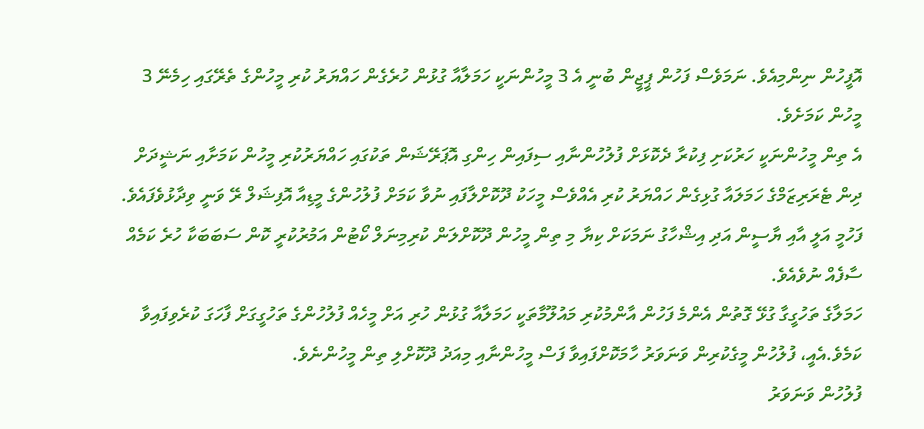އޮފީހުން ނިންމިއެވެ. ނަމަވެސް ފަހުން ޕީޖީން ބުނީ އެ 3 މީހުންނަކީ ހަމަލާއާ ގުޅުން ހުރެގެން ހައްޔަރު ކުރި މީހުންގެ ތެރޭގައި ހިމެނޭ 3 މީހުން ކަމަށެވެ.
އެ ތިން މީހުންނަކީ ހަރުކަށި ފިކުރާ ދެކޮޅަށް ފުލުހުންނާއި ސިފައިން ހިންގި އޮޕަރޭޝަން ތަކުގައި ހައްޔަރުކުރި މީހުން ކަމަށާއި ނަޝީދަށް ދިން ޓެރަރިޒަމްގެ ހަމަލައާ ގުޅިގެން ހައްޔަރު ކުރި އެއްވެސް މީހަކު ދޫކޮށްލާފައި ނުވާ ކަމަށް ފުލުހުންގެ މީޑިއާ އޮފިޝަލް ރޭ ވަނީ ވިދާޅުވެފައެވެ.
ފަހުމީ އަލީ އާއި ޔާސީން އަދި އިޝްހާގު ނަމަކަށް ކިޔާ މި ތިން މީހުން ދޫކޮށްލަން ކުރިމިނަލް ކޯޓުން އަމުރުކުރީ ކޮން ސަބަބަކާ ހުރެ ކަމެއް ސާފެއް ނުވެއެވެ.
ހަމަލާގެ ތަހުގީގާ ގުޅޭ ގޮތުން އެންމެ ފަހުން އާންމުކުރި މައުލޫމާތަކީ ހަމަލާއާ ގުޅުން ހުރި އަށް މީހެއް ފުލުހުންގެ ތަހުގީގަށް ފާހަގަ ކުރެވިފައިވާ ކަމެވެ.އެއީ، ފުލުހުން މީގެކުރިން ވަނަވަރު ހާމަކޮށްފައިވާ ފަސް މީހުންނާއި މިއަދު ދޫކޮށްލި ތިން މީހުންނެވެ.
ފުލުހުން ވަނަވަރު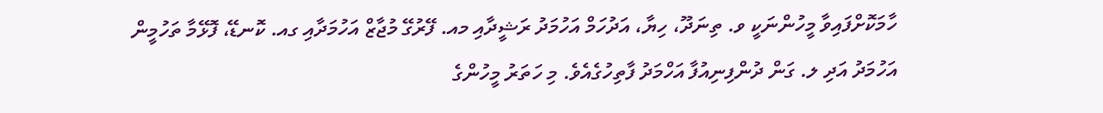ހާމަކޮށްފައިވާ މީހުންނަކީ ވ. ތިނަދޫ، ހިޔާ، އަދުހަމް އަހުމަދު ރަޝީދާއި މއ. ފޭރުގޭ މުޖާޒް އަހުމަދާއި ގއ. ކޮނޑޭ، ފޮޅޭމާ ތަހުމީން އަހުމަދު އަދި ލ. ގަން ދުންފިނިއުފާ އަހްމަދު ފާތިހުގެއެވެ. މި ހަތަރު މީހުންގެ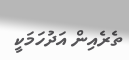ތެރެއިން އަދުހަމަކީ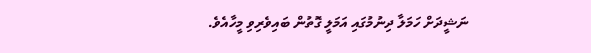ނަޝީދަށް ހަމަލާ ދިނުމުގައި އަމަލީ ގޮތުން ބައިވެރިވި މީހާއެވެ.